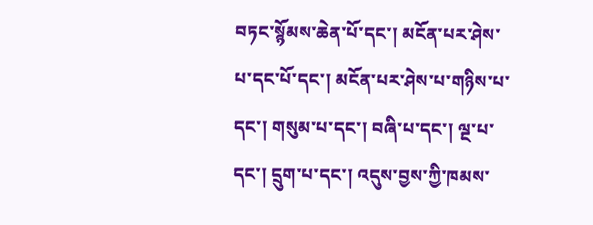བཏང་སྙོམས་ཆེན་པོ་དང་། མངོན་པར་ཤེས་པ་དང་པོ་དང་། མངོན་པར་ཤེས་པ་གཉིས་པ་དང་། གསུམ་པ་དང་། བཞི་པ་དང་། ལྔ་པ་དང་། དྲུག་པ་དང་། འདུས་བྱས་ཀྱི་ཁམས་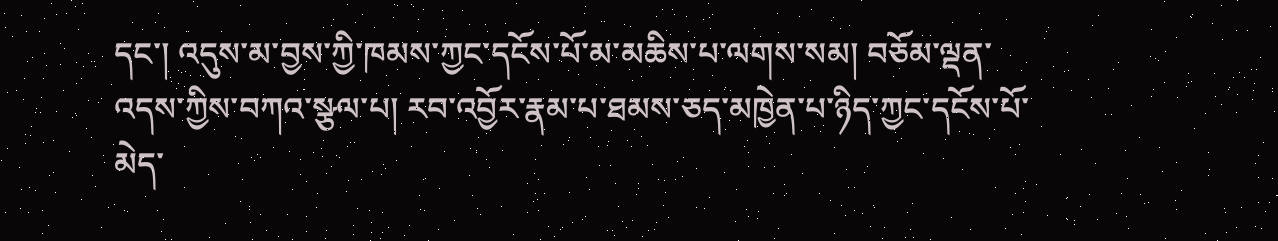དང་། འདུས་མ་བྱས་ཀྱི་ཁམས་ཀྱང་དངོས་པོ་མ་མཆིས་པ་ལགས་སམ། བཅོམ་ལྡན་འདས་ཀྱིས་བཀའ་སྩལ་པ། རབ་འབྱོར་རྣམ་པ་ཐམས་ཅད་མཁྱེན་པ་ཉིད་ཀྱང་དངོས་པོ་མེད་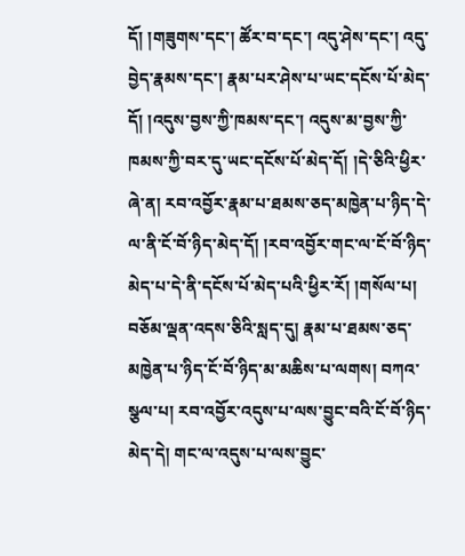དོ། །གཟུགས་དང་། ཚོར་བ་དང་། འདུ་ཤེས་དང་། འདུ་བྱེད་རྣམས་དང་། རྣམ་པར་ཤེས་པ་ཡང་དངོས་པོ་མེད་དོ། །འདུས་བྱས་ཀྱི་ཁམས་དང་། འདུས་མ་བྱས་ཀྱི་ཁམས་ཀྱི་བར་དུ་ཡང་དངོས་པོ་མེད་དོ། །དེ་ཅིའི་ཕྱིར་ཞེ་ན། རབ་འབྱོར་རྣམ་པ་ཐམས་ཅད་མཁྱེན་པ་ཉིད་དེ་ལ་ནི་ངོ་བོ་ཉིད་མེད་དོ། །རབ་འབྱོར་གང་ལ་ངོ་བོ་ཉིད་མེད་པ་དེ་ནི་དངོས་པོ་མེད་པའི་ཕྱིར་རོ། །གསོལ་པ། བཅོམ་ལྡན་འདས་ཅིའི་སླད་དུ། རྣམ་པ་ཐམས་ཅད་མཁྱེན་པ་ཉིད་ངོ་བོ་ཉིད་མ་མཆིས་པ་ལགས། བཀའ་སྩལ་པ། རབ་འབྱོར་འདུས་པ་ལས་བྱུང་བའི་ངོ་བོ་ཉིད་མེད་དེ། གང་ལ་འདུས་པ་ལས་བྱུང་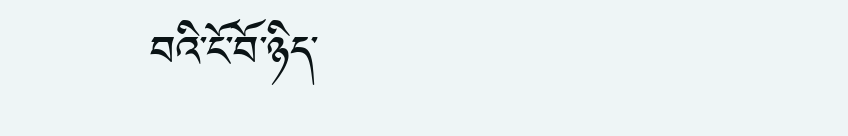བའི་ངོ་བོ་ཉིད་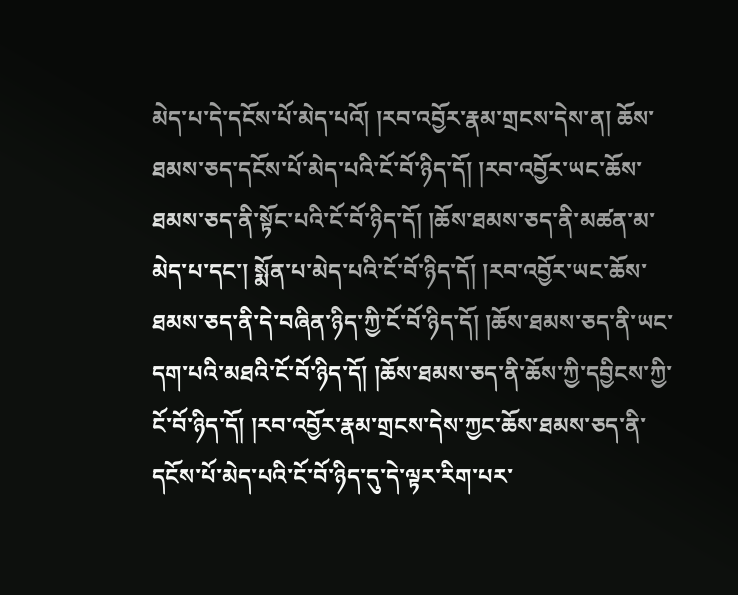མེད་པ་དེ་དངོས་པོ་མེད་པའོ། །རབ་འབྱོར་རྣམ་གྲངས་དེས་ན། ཆོས་ཐམས་ཅད་དངོས་པོ་མེད་པའི་ངོ་བོ་ཉིད་དོ། །རབ་འབྱོར་ཡང་ཆོས་ཐམས་ཅད་ནི་སྟོང་པའི་ངོ་བོ་ཉིད་དོ། །ཆོས་ཐམས་ཅད་ནི་མཚན་མ་མེད་པ་དང་། སྨོན་པ་མེད་པའི་ངོ་བོ་ཉིད་དོ། །རབ་འབྱོར་ཡང་ཆོས་ཐམས་ཅད་ནི་དེ་བཞིན་ཉིད་ཀྱི་ངོ་བོ་ཉིད་དོ། །ཆོས་ཐམས་ཅད་ནི་ཡང་དག་པའི་མཐའི་ངོ་བོ་ཉིད་དོ། །ཆོས་ཐམས་ཅད་ནི་ཆོས་ཀྱི་དབྱིངས་ཀྱི་ངོ་བོ་ཉིད་དོ། །རབ་འབྱོར་རྣམ་གྲངས་དེས་ཀྱང་ཆོས་ཐམས་ཅད་ནི་དངོས་པོ་མེད་པའི་ངོ་བོ་ཉིད་དུ་དེ་ལྟར་རིག་པར་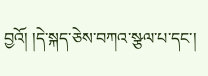བྱའོ། །དེ་སྐད་ཅེས་བཀའ་སྩལ་པ་དང་།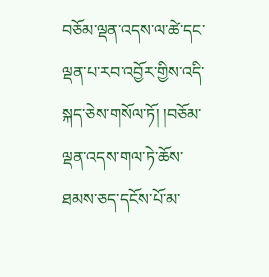བཅོམ་ལྡན་འདས་ལ་ཚེ་དང་ལྡན་པ་རབ་འབྱོར་གྱིས་འདི་སྐད་ཅེས་གསོལ་ཏོ། །བཅོམ་ལྡན་འདས་གལ་ཏེ་ཆོས་ཐམས་ཅད་དངོས་པོ་མ་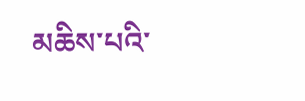མཆིས་པའི་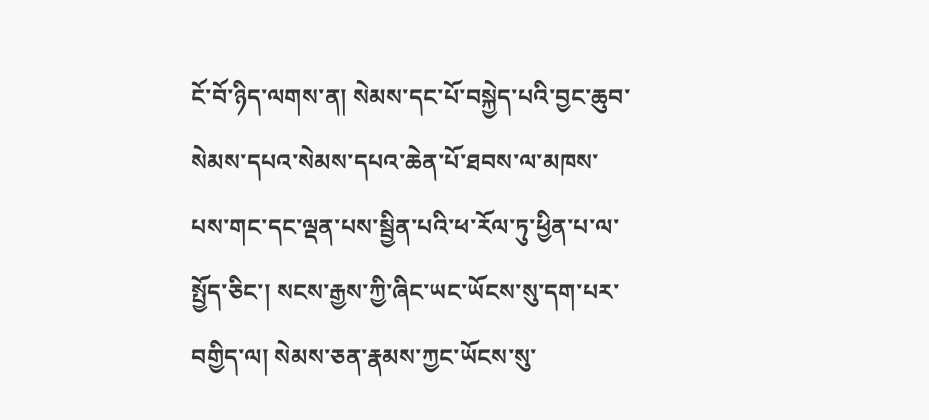ངོ་བོ་ཉིད་ལགས་ན། སེམས་དང་པོ་བསྐྱེད་པའི་བྱང་ཆུབ་སེམས་དཔའ་སེམས་དཔའ་ཆེན་པོ་ཐབས་ལ་མཁས་པས་གང་དང་ལྡན་པས་སྦྱིན་པའི་ཕ་རོལ་ཏུ་ཕྱིན་པ་ལ་སྤྱོད་ཅིང་། སངས་རྒྱས་ཀྱི་ཞིང་ཡང་ཡོངས་སུ་དག་པར་བགྱིད་ལ། སེམས་ཅན་རྣམས་ཀྱང་ཡོངས་སུ་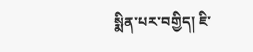སྨིན་པར་བགྱིད། ཇི་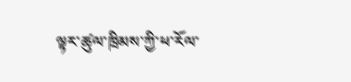ལྟར་ཚུལ་ཁྲིམས་ཀྱི་ཕ་རོལ་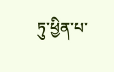ཏུ་ཕྱིན་པ་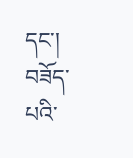དང་། བཟོད་པའི་